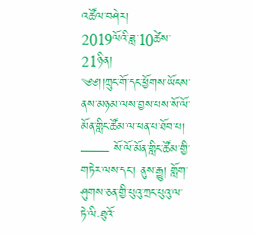འཚོལ་བཤེར།
2019ལོའི་ཟླ་10ཚེས་21ཉིན།
༄༅།།ཀྲུང་གོ་དང་ཕྱོགས་ཡོངས་ནས་མཉམ་ལས་བྱས་པས་སོ་ལོ་མོན་གླིང་ཚོམ་ལ་ཕན་པ་ཐོབ་པ།
—— སོ་ལོ་མོན་གླིང་ཚོམ་གྱི་གཏེར་ལས་དང་། ནུས་རྒྱུ། གློག་ཤུགས་ཅན་གྱི་པུའུ་ཀྲང་པུའུ་ལ་ཏེ་ལི·ཐུའོ་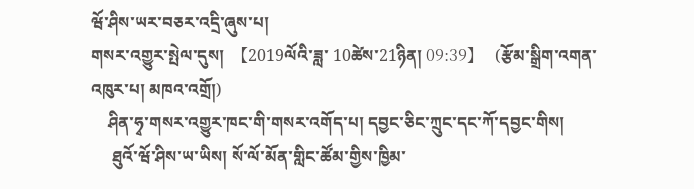ཝོ་ཤིས་ཡར་བཅར་འདྲི་ཞུས་པ།
གསར་འགྱུར་སྤེལ་དུས།  【2019ལོའི་ཟླ་ 10ཚེས་21ཉིན། 09:39】   (རྩོམ་སྒྲིག་འགན་འཁུར་པ། མཁའ་འགྲོ།)
    ཤིན་ཧྭ་གསར་འགྱུར་ཁང་གི་གསར་འགོད་པ། དབྱང་ཅིང་ཀྲུང་དང་ཀོ་དབྱང་གིས།
     ཐུའོ་ཝོ་ཤིས་ཡ་ཡིས། སོ་ལོ་མོན་གླིང་ཚོམ་གྱིས་ཁྱིམ་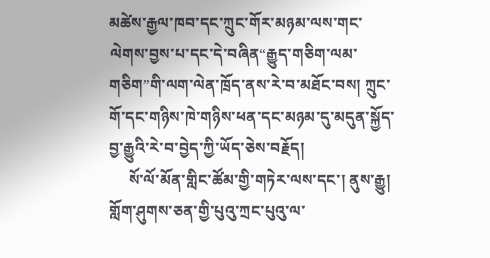མཚེས་རྒྱལ་ཁབ་དང་ཀྲུང་གོར་མཉམ་ལས་གང་ལེགས་བྱས་པ་དང་དེ་བཞིན“རྒྱུད་གཅིག་ལམ་གཅིག”གི་ལག་ལེན་ཁྲོད་ནས་རེ་བ་མཐོང་བས། ཀྲུང་གོ་དང་གཉིས་ཁེ་གཉིས་ཕན་དང་མཉམ་དུ་མདུན་སྐྱོད་བྱ་རྒྱུའི་རེ་བ་བྱེད་ཀྱི་ཡོད་ཅེས་བརྗོད།
     སོ་ལོ་མོན་གླིང་ཚོམ་གྱི་གཏེར་ལས་དང་། ནུས་རྒྱུ། གློག་ཤུགས་ཅན་གྱི་པུའུ་ཀྲང་པུའུ་ལ་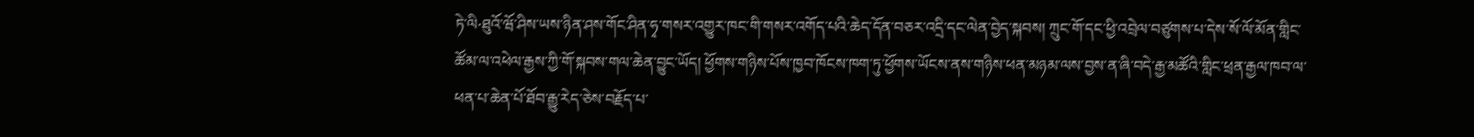ཏེ་ལི·ཐུའོ་ཝོ་ཤིས་ཡས་ཉིན་ཤས་གོང་ཤིན་ཧྭ་གསར་འགྱུར་ཁང་གི་གསར་འགོད་པའི་ཆེད་དོན་བཅར་འདྲི་དང་ལེན་བྱེད་སྐབས། ཀྲུང་གོ་དང་ཕྱི་འབྲེལ་བཙུགས་པ་དེས་སོ་ལོ་མོན་གླིང་ཚོམ་ལ་འཕེལ་རྒྱས་ཀྱི་གོ་སྐབས་གལ་ཆེན་བྱུང་ཡོད། ཕྱོགས་གཉིས་པོས་ཁྱབ་ཁོངས་ཁག་ཏུ་ཕྱོགས་ཡོངས་ནས་གཉིས་ཕན་མཉམ་ལས་བྱས་ན་ཞི་བདེ་རྒྱ་མཚོའི་གླིང་ཕྲན་རྒྱལ་ཁབ་ལ་ཕན་པ་ཆེན་པོ་ཐོབ་རྒྱུ་རེད་ཅེས་བརྗོད་པ་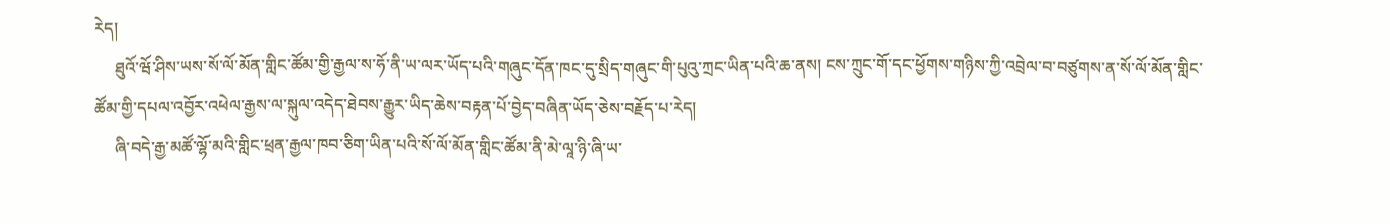རེད།
     ཐུའོ་ཝོ་ཤིས་ཡས་སོ་ལོ་མོན་གླིང་ཚོམ་གྱི་རྒྱལ་ས་ཧོ་ནི་ཡ་ལར་ཡོད་པའི་གཞུང་དོན་ཁང་དུ་སྲིད་གཞུང་གི་པུའུ་ཀྲང་ཡིན་པའི་ཆ་ནས། ངས་ཀྲུང་གོ་དང་ཕྱོགས་གཉིས་ཀྱི་འབྲེལ་བ་བཙུགས་ན་སོ་ལོ་མོན་གླིང་ཚོམ་གྱི་དཔལ་འབྱོར་འཕེལ་རྒྱས་ལ་སྐུལ་འདེད་ཐེབས་རྒྱུར་ཡིད་ཆེས་བརྟན་པོ་བྱེད་བཞིན་ཡོད་ཅེས་བརྗོད་པ་རེད།
     ཞི་བདེ་རྒྱ་མཚོ་ལྷོ་མའི་གླིང་ཕྲན་རྒྱལ་ཁབ་ཅིག་ཡིན་པའི་སོ་ལོ་མོན་གླིང་ཚོམ་ནི་མེ་ལཱ་ཉི་ཞི་ཡ་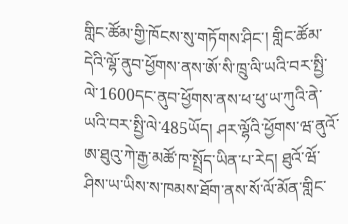གླིང་ཚོམ་གྱི་ཁོངས་སུ་གཏོགས་ཤིང་། གླིང་ཚོམ་དེའི་ལྷོ་ནུབ་ཕྱོགས་ནས་ཨོ་སི་ཁྲུ་ལི་ཡའི་བར་སྤྱི་ལེ་1600དང་ནུབ་ཕྱོགས་ནས་ཕ་ཕུ་ཡ་ཀུའི་ནེ་ཡའི་བར་སྤྱི་ལེ་485ཡོད། ཤར་ལྷོའི་ཕྱོགས་ཝ་ནུའོ་ཨ་ཐུའུ་ཀེ་རྒྱ་མཚོ་ཁ་སྤྲོད་ཡིན་པ་རེད། ཐུའོ་ཝོ་ཤིས་ཡ་ཡིས་ས་ཁམས་ཐོག་ནས་སོ་ལོ་མོན་གླིང་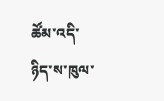ཚོམ་འདི་ཉིད་ས་ཁུལ་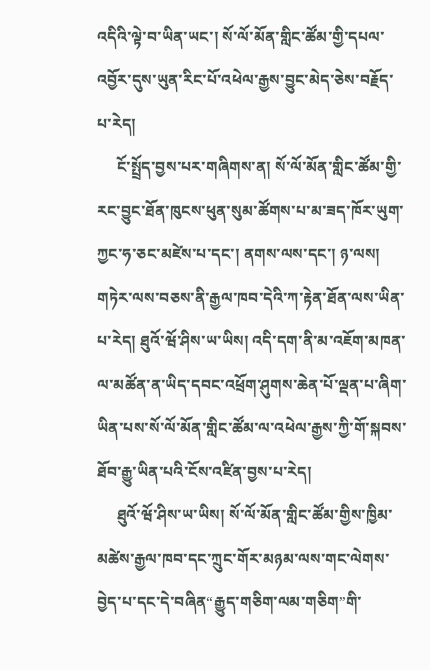འདིའི་ལྟེ་བ་ཡིན་ཡང་། སོ་ལོ་མོན་གླིང་ཚོམ་གྱི་དཔལ་འབྱོར་དུས་ཡུན་རིང་པོ་འཕེལ་རྒྱས་བྱུང་མེད་ཅེས་བརྗོད་པ་རེད།
     ངོ་སྤྲོད་བྱས་པར་གཞིགས་ན། སོ་ལོ་མོན་གླིང་ཚོམ་གྱི་རང་བྱུང་ཐོན་ཁུངས་ཕུན་སུམ་ཚོགས་པ་མ་ཟད་ཁོར་ཡུག་ཀྱང་ཧ་ཅང་མཛེས་པ་དང་། ནགས་ལས་དང་། ཉ་ལས། གཏེར་ལས་བཅས་ནི་རྒྱལ་ཁབ་དེའི་ཀ་རྟེན་ཐོན་ལས་ཡིན་པ་རེད། ཐུའོ་ཝོ་ཤིས་ཡ་ཡིས། འདི་དག་ནི་མ་འཇོག་མཁན་ལ་མཚོན་ན་ཡིད་དབང་འཕྲོག་ཤུགས་ཆེན་པོ་ལྡན་པ་ཞིག་ཡིན་པས་སོ་ལོ་མོན་གླིང་ཚོམ་ལ་འཕེལ་རྒྱས་ཀྱི་གོ་སྐབས་ཐོབ་རྒྱུ་ཡིན་པའི་ངོས་འཛིན་བྱས་པ་རེད།
     ཐུའོ་ཝོ་ཤིས་ཡ་ཡིས། སོ་ལོ་མོན་གླིང་ཚོམ་གྱིས་ཁྱིམ་མཚེས་རྒྱལ་ཁབ་དང་ཀྲུང་གོར་མཉམ་ལས་གང་ལེགས་བྱེད་པ་དང་དེ་བཞིན“རྒྱུད་གཅིག་ལམ་གཅིག”གི་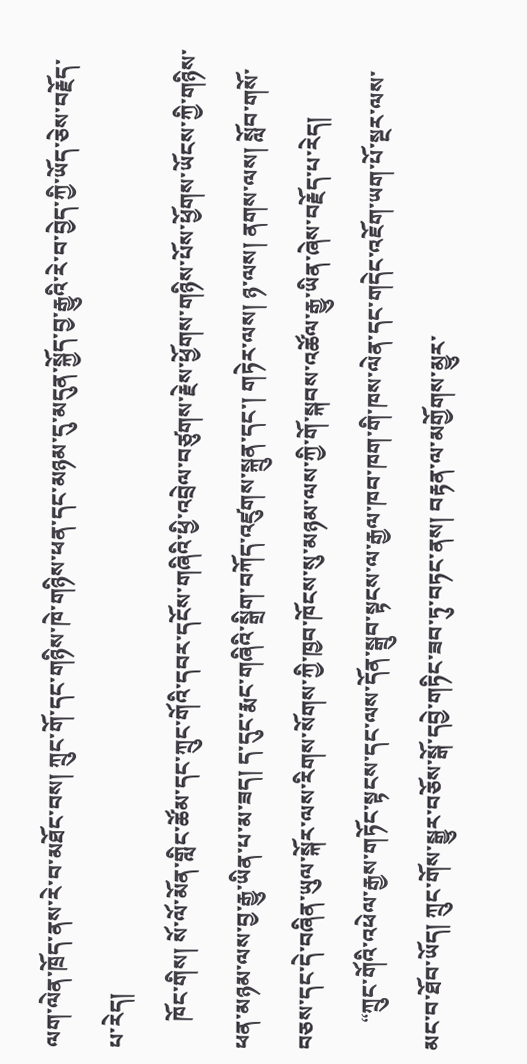ལག་ལེན་ཁྲོད་ནས་རེ་བ་མཐོང་བས། ཀྲུང་གོ་དང་གཉིས་ཁེ་གཉིས་ཕན་དང་མཉམ་དུ་མདུན་སྐྱོད་བྱ་རྒྱུའི་རེ་བ་བྱེད་ཀྱི་ཡོད་ཅེས་བརྗོད་པ་རེད།
     ཁོང་གིས། སོ་ལོ་མོན་གླིང་ཚོམ་དང་ཀྲུང་གོའི་དབར་དངོས་གཞིའི་ཕྱི་འབྲེལ་བཙུགས་རྗེས་ཕྱོགས་གཉིས་པོས་ཕྱོགས་ཡོངས་ཀྱི་གཉིས་ཕན་མཉམ་ལས་བྱ་རྒྱུ་ཡིན་པ་མ་ཟད། ད་དུང་རྨང་གཞིའི་སྒྲིག་བཀོད་འཛུགས་སྐྲུན་དང་། གཏེར་ལས། ཉ་ལས། ནགས་ལས། སློབ་གསོ་བཅས་དང་དེ་བཞིན་ཡུལ་སྐོར་ལས་རིགས་སོགས་ཀྱི་ཁྱབ་ཁོངས་སུ་མཉམ་ལས་ཀྱི་གོ་སྐབས་འཚོལ་རྒྱུ་ཡིན་ཞེས་བརྗོད་པ་རེད།
     “ཀྲུང་གོའི་འཕེལ་རྒྱས་གཏོང་སྟངས་དང་ལས་དོན་སྒྲུབ་སྟངས་ལ་རྒྱལ་ཁབ་ཁག་གི་ཁས་ལེན་དང་གདེང་འཇོག་ཡག་པོ་སྔར་ལས་མང་བ་ཐོབ་ཡོད། ཀྲུང་གོས་སྒྱུར་བཅོས་སྒོ་དབྱེ་གཏིང་ཟབ་ཏུ་བཏང་ནས། བརྟན་ལ་མགྱོགས་མྱུར་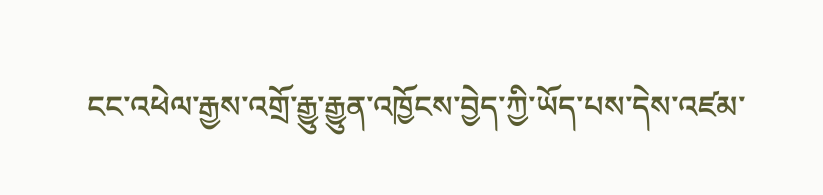ངང་འཕེལ་རྒྱས་འགྲོ་རྒྱུ་རྒྱུན་འཁྱོངས་བྱེད་ཀྱི་ཡོད་པས་དེས་འཛམ་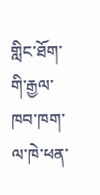གླིང་ཐོག་གི་རྒྱལ་ཁབ་ཁག་ལ་ཁེ་ཕན་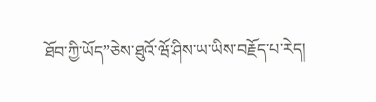ཐོབ་ཀྱི་ཡོད”ཅེས་ཐུའོ་ཝོ་ཤིས་ཡ་ཡིས་བརྗོད་པ་རེད།